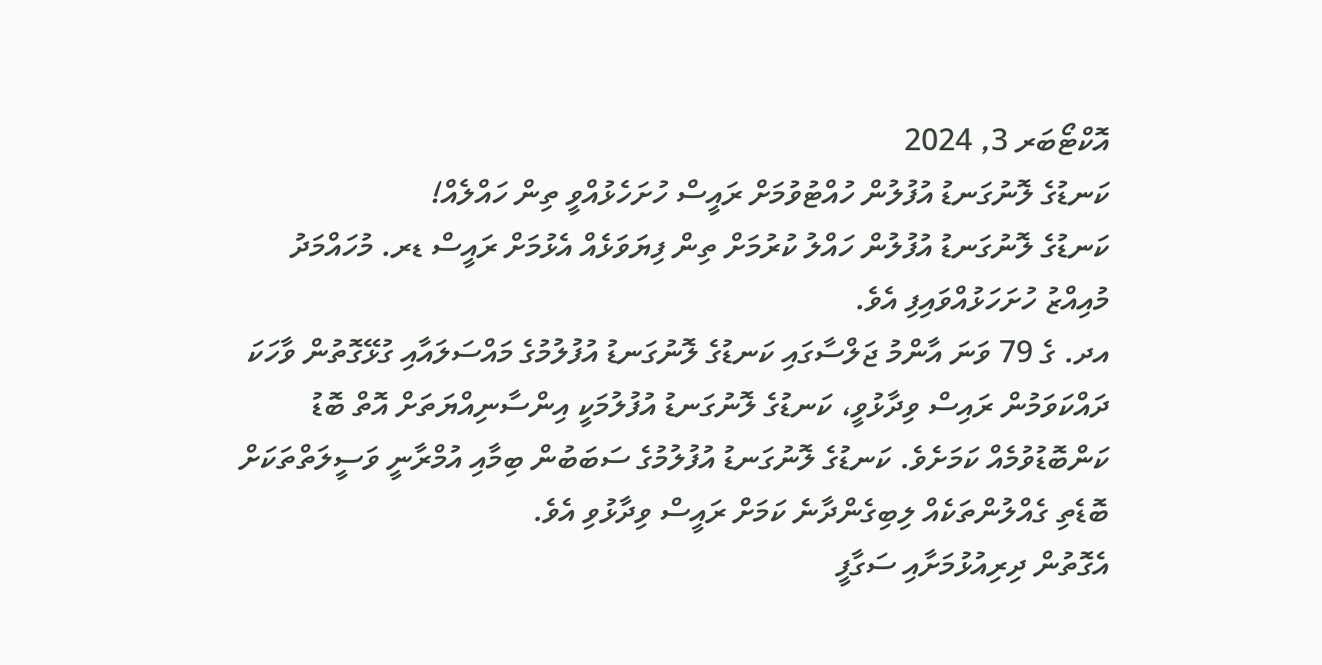އޮކްޓޯބަރ 3, 2024
ކަނޑުގެ ލޮނުގަނޑު އުފުލުން ހުއްޓުވުމަށް ރައީސް ހުށަހެޅުއްވީ ތިން ހައްލެއް!
ކަނޑުގެ ލޮނުގަނޑު އުފުލުން ހައްލު ކުރުމަށް ތިން ފިޔަވަޅެއް އެޅުމަށް ރައީސް ޑރ. މުހައްމަދު މުއިއްޒު ހުށަހަޅުއްވައިފި އެވެ.
އދ. ގެ 79 ވަނަ އާންމު ޖަލްސާގައި ކަނޑުގެ ލޮނުގަނޑު އުފުލުމުގެ މައްސަލައާއި ގުޅޭގޮތުން ވާހަކަ ދައްކަވަމުން ރައިސް ވިދާޅުވީ، ކަނޑުގެ ލޮނުގަނޑު އުފުލުމަކީ އިންސާނިއްޔަތަށް އޮތް ބޮޑު ކަންބޮޑުވުމެއް ކަމަށެވެ. ކަނޑުގެ ލޮނުގަނޑު އުފުލުމުގެ ސަބަބުން ބިމާއި އުމްރާނީ ވަސީލަތްތަކަށް ބޮޑެތި ގެއްލުންތަކެއް ލިބިގެންދާނެ ކަމަށް ރައީސް ވިދާޅުވި އެވެ.
އެގޮތުން ދިރިއުޅުމަށާއި ސަގާފީ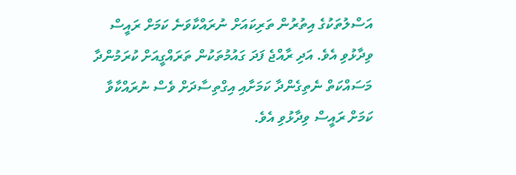އަސްލުތަކުގެ އިތުރުން ތަރިކައަށް ނުރައްކާވަނެ ކަމަށް ރައީސް ވިދާޅުވި އެވެ. އަދި ރާއްޖެ ފަދަ ގައުމުތަކުން ތަރައްގީއަށް ކުރަމުންދާ މަސައްކަތް ނެތިގެންދާ ކަމަށާއި އިގްތިސާދަށް ވެސް ނުރައްކާވާ ކަމަށް ރައީސް ވިދާޅުވި އެވެ.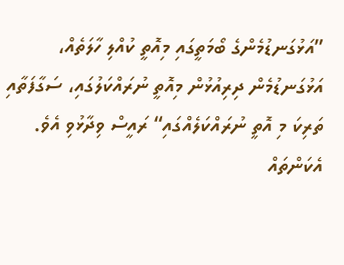”އަޅުގަނޑުމެންގެ ބޯމަތީގައި މިއޮތީ ކުއްލި ހާލަތެއް، އަޅުގަނޑުމެން ދިރިއުޅުން މިއޮތީ ނުރައްކަލުގައި، ސަގާފަތާއި ތަރިކަ މި އޮތީ ނުރައްކަލެއްގައި“ ރައީސް ވިދާޅުވި އެވެ.
އެކަންތައް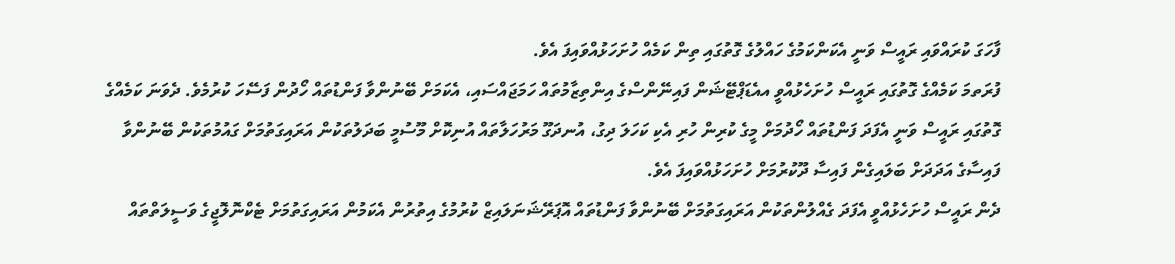ފާހަގަ ކުރައްވައި ރައީސް ވަނީ އެކަންކަމުގެ ހައްލުގެ ގޮތުގައި ތިން ކަމެއް ހުށަހަޅުއްވައިފަ އެވެ.
ފުރަތމަ ކަމެއްގެ ގޮތުގައި ރައީސް ހުށަހެޅުއްވީ އއެޑަޕްޓޭޝަން ފައިނޭންސްގެ އިންތިޒާމުތައް ހަމަޖައްސައި، އެކަމަށް ބޭނުންވާ ފަންޑުތައް ހޯދުން ފަސޭހަ ކުރުމެވެ. ދެވަނަ ކަމެއްގެ ގޮތުގައި ރައީސް ވަނީ އެފަދަ ފަންޑުތައް ހޯދުމަށް މީގެ ކުރިން ހުރި އެކި ކަހަލަ ދިގު، އުނދަގޫ މަރުހަލާތައް އުނިކޮށް މޫސުމީ ބަދަލުތަކުން އަރައިގަތުމަށް ގައުމުތަކުން ބޭނުންވާ ފައިސާގެ އަދަދަށް ބަލައިގެން ފައިސާ ދޫކުރުމަށް ހުށަހަޅުއްވައިފަ އެވެ.
ދެން ރައީސް ހުށަހެޅުއްވީ އެފަދަ ގެއްލުންތަކުން އަރައިގަތުމަށް ބޭނުންވާ ފަންޑުތައް އޮޕަރޭޝަނަލައިޒް ކުރުމުގެ އިތުރުން އެކަމުން އަރައިގަތުމަށް ޓެކްނޮލޮޖީގެ ވަސީލަތްތައް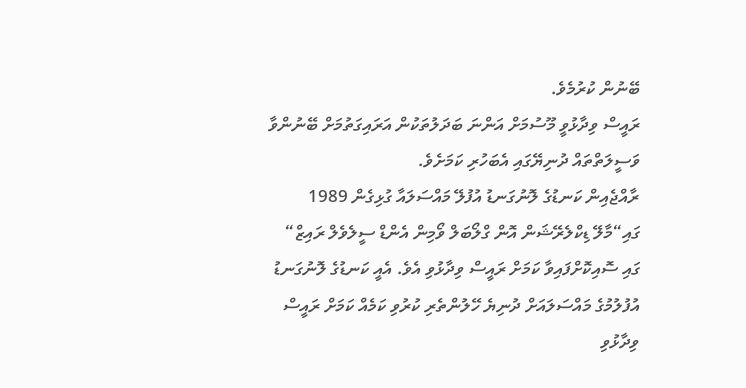ބޭނުން ކުރުމެވެ.
ރައީސް ވިދާޅުވީ މޫސުމަށް އަންނަ ބަދަލުތަކުން އަރައިގަތުމަށް ބޭނުންވާ ވަސީލަތްތައް ދުނިޔޭގައި އެބަހުރި ކަމަށެވެ.
ރާއްޖެއިން ކަނޑުގެ ލޮނުގަނޑު އުފުލޭ މައްސަލައާ ގުޅިގެން 1989 ގައި“މާލޭ ޑިކްލެރޭޝަން އޮން ގްލޯބަލް ވޯމިން އެންޑް ސީލެވެލް ރައިޒް“  ގައި ސޮއިކޮށްފައިވާ ކަމަށް ރައީސް ވިދާޅުވި އެވެ. އެއީ ކަނޑުގެ ލޮނުގަނޑު އުފުލުމުގެ މައްސަލައަށް ދުނިޔެ ހޭލުންތެރި ކުރުވި ކަމެއް ކަމަށް ރައީސް ވިދާޅުވި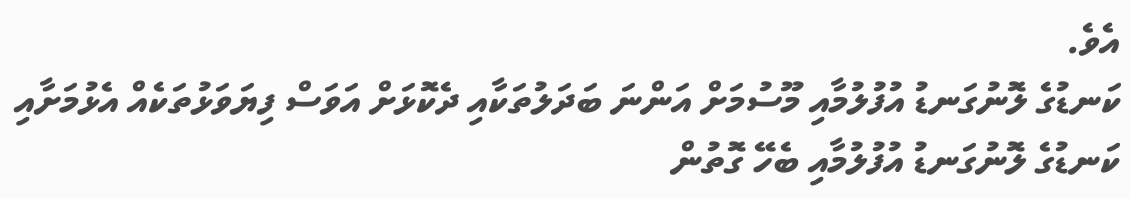އެވެ.
ކަނޑުގެ ލޮނުގަނޑު އުފުލުމާއި މޫސުމަށް އަންނަ ބަދަލުތަކާއި ދެކޮޅަށް އަވަސް ފިޔަވަޅުތަކެއް އެޅުމަށާއި ކަނޑުގެ ލޮނުގަނޑު އުފުލުމާއި ބެހޭ ގޮތުން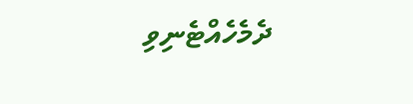ދެމެހެއްޓެނިވި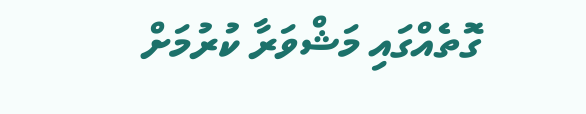ގޮތެއްގައި މަޝްވަރާ ކުރުމަށް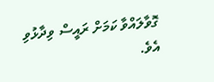ގޮވާލައްވާ ކަމަށް ރައީސް ވިދާޅުވި އެވެ.